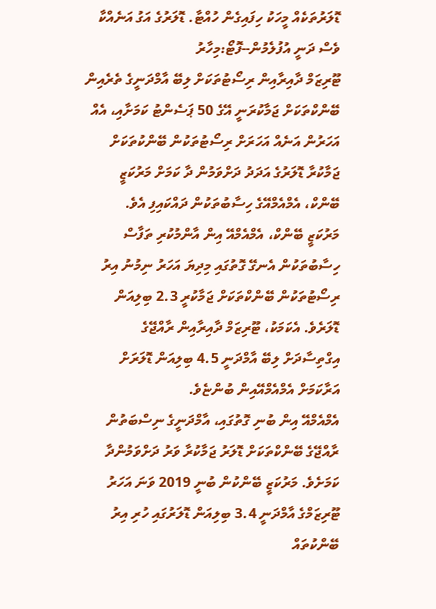ޑޮލަރުތަކެއް މީހަކު ހިފައިގެން ހުއްޓާ. ޑޮލަރުގެ އަގު އަނެއްކާ ވެސް ދަނީ އުފުލެމުން--ފޮޓޯ:މިހާރު
ޓޫރިޒަމް ދާއިރާއިން ރިސޯޓުތަކަށް ލިބޭ އާމްދަނީގެ ތެރެއިން ބޭންކްތަކަށް ޖަމާކުރަނީ އޭގެ 50 ޕަސެންޓު ކަމަށާއި، އެއް އަހަރުން އަނެއް އަހަރަށް ރިސޯޓުތަކުން ބޭންކުތަކަށް ޖަމާކުރާ ޑޮލަރުގެ އަދަދު ދަށްވަމުން ދާ ކަމަށް މަރުކަޒީ ބޭންކް، އެމްއެމްއޭގެ ހިސާބުތަކުން ދައްކައިފި އެވެ.
މަރުކަޒީ ބޭންކް، އެމްއެމްއޭ އިން އާންމުކުރި ތަފާސް ހިސާބުތަކުން އެނގޭ ގޮތުގައި މިދިޔަ އަހަރު ނިމުނު އިރު ރިސޯޓުތަކުން ބޭންކްތަކަށް ޖަމާކުރީ 2.3 ބިލިއަން ޑޮލަރެވެ. އެކަމަކު، ޓޫރިޒަމް ދާއިރާއިން ރާއްޖޭގެ އިގްތިސާދަށް ލިބޭ އާމްދަނީ 4.5 ބިލިއަން ޑޮލަރަށް އަރާކަމަށް އެމްއެމްއޭއިން ބުންޏެވެ.
އެމްއެމްއޭ އިން ބުނި ގޮތުގައި، އާމްދަނީގެ ނިސްބަތުން ރާއްޖޭގެ ބޭންކްތަކަށް ޑޮލަރު ޖަމާކުރާ ވަރު ދަށްވަމުންދާ ކަމަށެވެ. މަރުކަޒީ ބޭންކުން ބުނީ 2019 ވަނަ އަހަރު ޓޫރިޒަމްގެ އާމްދަނީ 3.4 ބިލިއަން ޑޮލަރުގައި ހުރި އިރު ބޭންކުތައް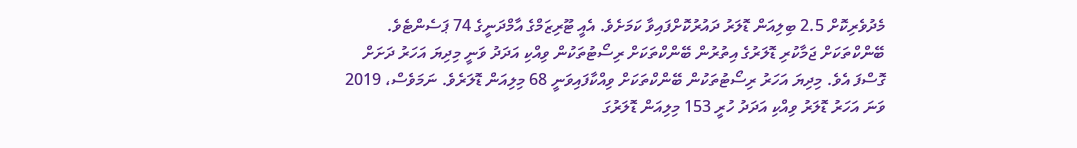މެދުވެރިކޮށް 2.5 ބިލިއަން ޑޮލަރު ދައުރުކޮށްފައިވާ ކަމަށެވެ. އެއީ ޓޫރިޒަމްގެ އާމްދަނީގެ 74 ޕަސެންޓެވެ.
ބޭންކްތަކަށް ޖަމާކުރި ޑޮލަރުގެ އިތުރުން ބޭންކްތަކަށް ރިސޯޓުތަކުން ވިއްކި އަދަދު ވަނީ މިދިޔަ އަހަރު ދަށަށް ގޮސްފަ އެވެ. މިދިޔަ އަހަރު ރިސޯޓުތަކުން ބޭންކްތަކަށް ވިއްކާފައިވަނީ 68 މިލިއަން ޑޮލަރެވެ. ނަމަވެސް، 2019 ވަނަ އަހަރު ޑޮލަރު ވިއްކި އަދަދު ހުރީ 153 މިލިއަން ޑޮލަރުގަ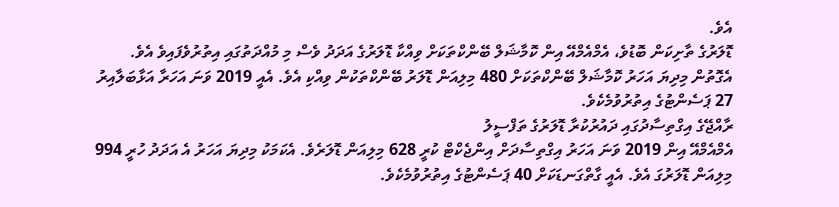އެވެ.
ޑޮލަރުގެ ތާށިކަން ބޮޑުވެ، އެމްއެމްއޭ އިން ކޮމާޝަލް ބޭންކްތަކަށް ވިއްކާ ޑޮލަރުގެ އަދަދު ވެސް މި މުއްދަތުގައި އިތުރުވެފައިވެ އެވެ. އެގޮތުން މިދިޔަ އަހަރު ކޮމާޝަލް ބޭންކްތަކަށް 480 މިލިއަން ޑޮލަރު ބޭންކްތަކުން ވިއްކި އެވެ. އެއީ 2019 ވަނަ އަހަރާ އަޅާބަލާއިރު 27 ޕަސެންޓުގެ އިތުރުވުމެކެވެ.
ރާއްޖޭގެ އިގްތިސާދުގައި ދައުރުކުރާ ޑޮލަރުގެ ތަފްސީލު
އެމްއެމްއޭ އިން 2019 ވަނަ އަހަރު އިގްތިސާދަށް އިންޖެކްޓް ކުރީ 628 މިލިއަން ޑޮލަރެވެ. އެކަމަކު މިދިޔަ އަހަރު އެ އަދަދު ހުރީ 994 މިލިއަން ޑޮލަރުގަ އެވެ. އެއީ ގާތްގަނޑަކަށް 40 ޕަސެންޓުގެ އިތުރުވުމެކެވެ.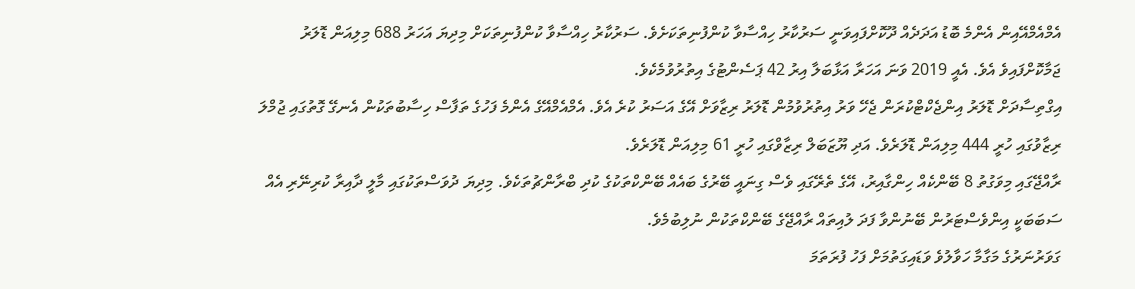އެމްއެމްއޭއިން އެންމެ ބޮޑު އަދަދެއް ދޫކޮށްފައިވަނީ ސަރުކާރު ހިއްސާވާ ކުންފުނިތަކަށެވެ. ސަރުކާރު ހިއްސާވާ ކުންފުނިތަކަށް މިދިޔަ އަހަރު 688 މިލިއަން ޑޮލަރު ޖަމާކޮށްފައިވެ އެވެ. އެއީ 2019 ވަނަ އަހަރާ އަޅާބަލާ އިރު 42 ޕަސެންޓުގެ އިތުރުވުމެކެވެ.
އިގްތިސާދަށް ޑޮލަރު އިންޖެކްޓްކުރަން ޖެހޭ ވަރު އިތުރުވުމުން ޑޮލަރު ރިޒާވަށް އޭގެ އަސަރު ކުރެ އެވެ. އެމްއެމްއޭގެ އެންމެ ފަހުގެ ތަފާސް ހިސާބުތަކުން އެނގޭ ގޮތުގައި ޖުމްލަ ރިޒާވުގައި ހުރީ 444 މިލިއަން ޑޮލަރެވެ. އަދި ޔޫޒަބަލް ރިޒާވްގައި ހުރީ 61 މިލިއަން ޑޮލަރެވެ.
ރާއްޖޭގައި މިވަގުތު 8 ބޭންކެއް ހިންގާއިރު، އޭގެ ތެރޭގައި ވެސް ގިނައީ ބޭރުގެ ބައެއް ބޭންކްތަކުގެ ކުދި ބްރާންޗުތަކެވެ. މިދިޔަ ދުވަސްތަކުގައި މާލީ ދާއިރާ ކުރިނޭރި އެއް ސަބަބަކީ އިންވެސްޓަރުން ބޭނުންވާ ފަދަ ލުއިތައް ރާއްޖޭގެ ބޭންކްތަކުން ނުލިބުމެވެ.
ގަވަރުނަރުގެ މަގާމާ ހަވާލުވެ ވަޑައިގަތުމަށް ފަހު ފުރަތަމަ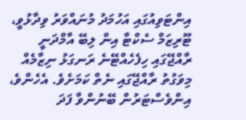އިންޓަވިއުގައި އަހުމަދު މުނައްވަރު ވިދާޅުވީ، ޓޫރިޒަމް ސެކްޓާ އިން ލިބޭ އާމްދަނީ ރާއްޖޭގައި ހިފެހެއްޓޭނެ ރަނގަޅު ނިޒާމެއް މިވަގުތު ރާއްޖޭގައި ނެތް ކަމަށެވެ. އެހެންވެ، އިންވެސްޓަރުން ބޭނުންވާ ފަދަ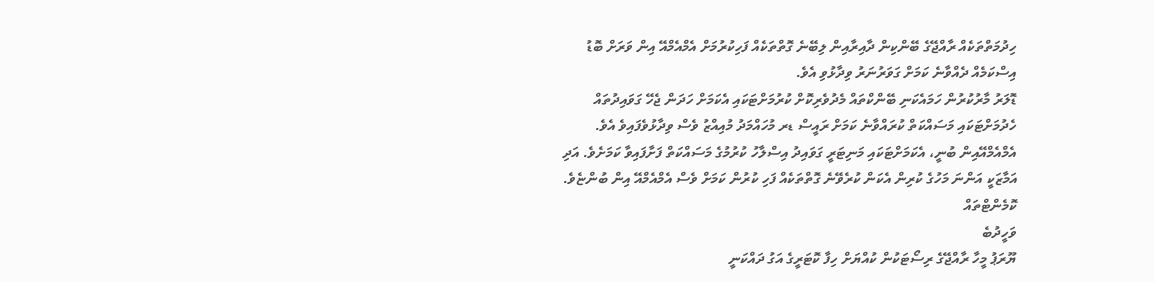ހިދުމަތްތަކެއް ރާއްޖޭގެ ބޭންކިން ދާއިރާއިން ލިބޭނެ ގޮތްތަކެއް ފަހިކުރުމަށް އެމްއެމްއޭ އިން ވަރަށް ބޮޑު އިސްކަމެއް ދެއްވާނެ ކަމަށް ގަވަރުނަރު ވިދާޅުވި އެވެ.
ޑޮލަރު މާރުކުރުން ހަމައެކަނި ބޭންކްތައް މެދުވެރިކޮށް ކުރުމަށްޓަކައި އެކަމަށް ހަދަން ޖެހޭ ގަވައިދުތައް ހެދުމަށްޓަކައި މަސައްކަތް ކުރައްވާނެ ކަމަށް ރައީސް ޑރ މުހައްމަދު މުއިއްޒު ވެސް ވިދާޅުވެފައިވެ އެވެ. އެމްއެމްއޭއިން ބުނީ، އެކަމަށްޓަކައި މަނިޓަރީ ގަވައިދު އިސްލާހު ކުރުމުގެ މަސައްކަތް ފަށާފައިވާ ކަމަށެވެ. އަދި އަމާޒަކީ އަންނަ މަހުގެ ކުރިން އެކަން ކުރެވޭނެ ގޮތްތަކެއް ފަހި ކުރުން ކަމަށް ވެސް އެމްއެމްއޭ އިން ބުންޏެވެ.
ކޮމެންޓްތައް
ވަހީދުބެ
ޔޫރަޕު މީހާ ރާއްޖޭގެ ރިސޯޓަކުން ކުއްޔަށް ހިފާ ކޮޓަރީގެ އަގު ދައްކަނީ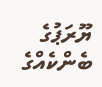ޔޫރަޕުގެ ބެންކެއްގެ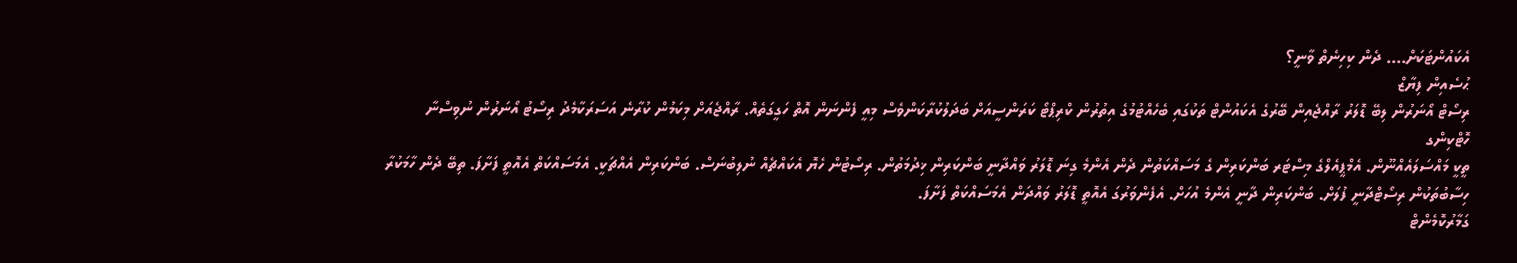އެކައުންޓަކަށް.... ދެން ކިހިނެތް ވާނީ؟
ޙުސެއިން ފިޔާޒް
ރިސޯޓް އޯނަރުން ލިބޭ ޑޮލަރު ރާއްޖެއިން ބޭރުގެ އެކައުންޓް ތަކުގައި ބެހެއްޓުމުގެ އިތުރުން ކްރިޕްޓޯ ކަރަންސީއަށް ބަދަލުކުރާކަންވެސް މިއީ ފެންނަން އޮތް ހަގީގަތެއް. ރާއްޖެއަށް މިކަމުން ކުރާނެ އަސަރަކާމެދު ރިސޯޓު އޯނަރުން ނުވިސްނާ
ހޮޓްކިންގ
ތީކީ މައްސަލައެއްނޫން. އެމްޕީއެލްގެ މިސްޓަރ ބަންކަރިން ގެ މަސައްކަތުން ދެން އެންމެ ގިނަ ޑޮލަރު ވައްދާނީ ބަންކަރިން ޚިދުމަތުން. ރިސޯޓުން ހެޔޮ އެކައްޗެއް ނުލިބުނަސް. ބަންކަރިން އެއްޗަކީ. އެމަސައްކަތް އެއޮތީ ފަށާފަ. ތިބޭ ދެން ހާމަކުރާ ހިސާބުތަކުން ރިސޯޓްދާނީ ފުލަށް. ބަންކަރިން ދާނީ އެންމެ އުހަށް. އެފެންވަރުގަ އެއޮތީ ޑޮލަރު ވައްދަން އެމަސައްކަތް ފަށާފަ.
ގަމާރުކޮމެންޓް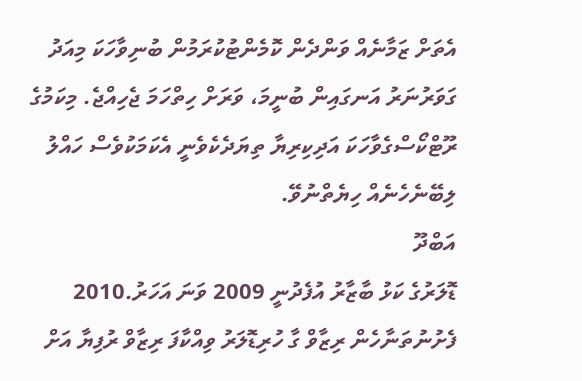އެތަށް ޒަމާނެއް ވަންދެން ކޮމެންޓުކުރަމުން ބުނިވާހަކަ މިއަދު ގަވަރުނަރު އަނގައިން ބުނީމަ، ވަރަށް ހިތްހަމަ ޖެހިއްޖެ. މިކަމުގެ ރޫޓްކޯސްގެވާހަކަ އަދިކިރިޔާ ތިޔަދެކެވެނީ އެކަމަކުވެސް ހައްލު ލިބޭނެހެނެއް ހިޔެތްނުވޭ.
އަބްދޫ
ޑޮލަރުގެ ކަޅު ބާޒާރު އުފެދުނީ 2009 ވަނަ އަހަރު.2010 ފެށުނުތަނާހެން ރިޒާވް ގާ ހުރިޑޮލަރު ވިއްކާފަ ރިޒާވް ރުފިޔާ އަށް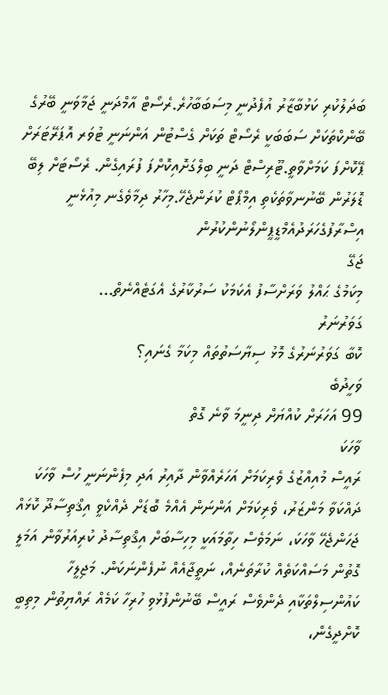ބަދަލުކުރި ކަޅުބާޒާރު އުފެދުނީ މިސަބަބާހުރެ.ރެސޯޓް އާމްދަނީ ޖަމާވަނީ ބޭރުގެ ބޭންކްތަކަށް ސަބަބަކީ ރެސޯޓް ތަކަށް ގެސްޓުން އަންނަނީ ޓުވަރ އޮޕަރޭޓަރަށް ޕޭކޮށްފަ ކަމަށްވާތީ.ޓޫރިސްޓް ދަނީ ބިލްގަށޮއިކޮށްފަ ފުރައިގެން. ރެސޯޓަށް ލިބޭ ޑޮލަރުން ބޭނުނވާތަކެތި އިމްޕޯޓް ކުރަންޖެހޭ.މިހާރު ދިމާވެގެނ މިއުޅެނީ އިސްރާފުގެހަރަދުއެމްޑީޕީންލޯނުންކުރުން
ޖަގޭ
މިކަމުގެ ޙައްލު ވަރަށްސާފު އެކަމަކު ސަރުކާރުގެ އެގަޓެއްނެތް...
ގަވަރުނަރު
ކޮބާ ގަވަރުނަރުގެ މޮޅު ސިޔާސަތުތައް މިކަމާ ގެނައި؟
ވަހީދުބެ
99 އަހަރަށް ކުއްޔަށް ދިނީމަ ވާނެ ގޮތް
ވާހަކަ
ރައީސް މުއިއްޒުގެ ވެރިކަމަށް އަހަރެއްވާން ދާއިރު އަދި މިފެންނަނީ ހުސް ވާހަކަ ދައްކަވާ މަންޒަރު، ވެރިކަމަށް އަންނަން އެއްމެ ބޮޑަށް ދެއްކެވީ އިޤްތިސާދޫ ކޮޅައް ޖަހަންޖެހޭ ވާހަކަ، ނަމަވެސް ހިތާމައަކީ މިހިސާބަށް އިޤްތިސާދު ކުރިއަރުވާން އަމަލީ ގޮތުން މަސައްކަތެއް ކުރާތަނެއް، ނަތީޖާއެއް ނުފެންނަކަން. މަޖިލީހާ ކައުންސިލްތަކާއި ދެންވެސް ރައީސް ބޭނުންފުޅުވި ހުރިހާ ކަމެއް ރައްޔިތުން މިތިބީ ކޮށްދީގެން،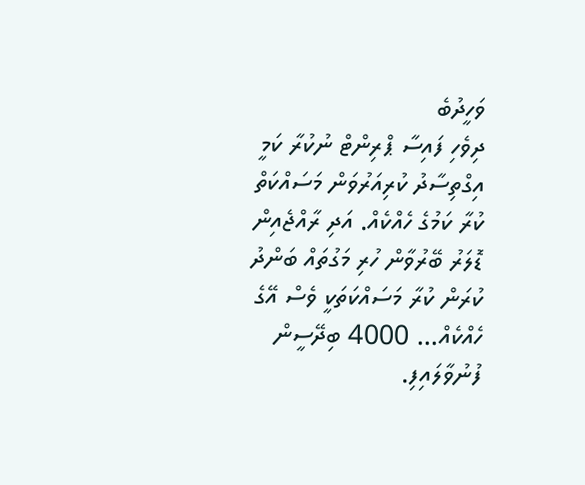ވަހީދުބެ
ދިވެހި ފައިސާ ޕްރިންޓް ނުކުރާ ކަމީ އިގްތިސާދު ކުރިއަރުވަން މަސައްކަތް ކުރާ ކަމުގެ ހެއްކެއް. އަދި ރާއްޖެއިން ޑޮލަރު ބޭރުވާން ހުރި މަގުތައް ބަންދު ކުރަން ކުރާ މަސައްކަތަކީ ވެސް އޭގެ ހެއްކެއް... 4000 ބިދޭސީން ފުނުވާލައިފި.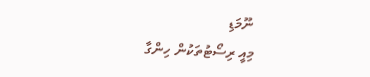ނޫމަޑި
މިއީ ރިސޯޓުތަކުން ހިންގާ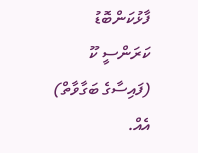ފާޅުކަންބޮޑު ކަރަންސީ ކޫ (ފައިސާގެ ބަގާވާތް) އެއް.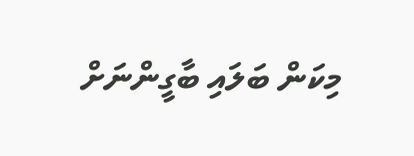މިކަން ބަލައި ބާގީންނަށް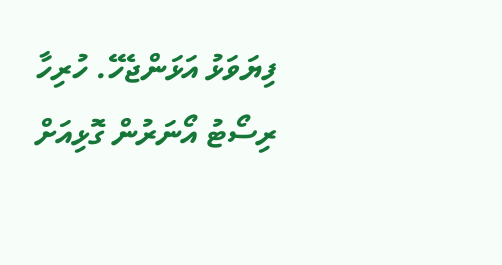ފިޔަވަޅު އަޅަންޖެހޭ. ހުރިހާ ރިސޯޓު އޯނަރުން ގޮޅިއަށް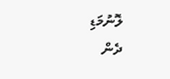ލޮނުމަޑި
ދެން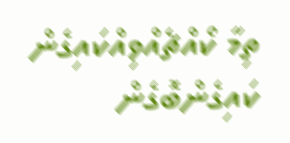ތިމާ ކޯއްޗެއްވިއްކައިގެން ކައިގެންބޮގެން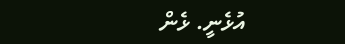އުޅެނީ. ޅެން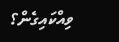ވިއްކައިގެން؟